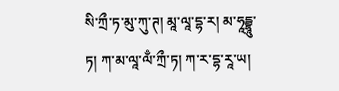སི་ཀྲྀ་ཏ་མུ་ཀུ་ཊ། མཱ་ལཱ་དྷ་ར། མ་ཧཱདྦྷཱུ་ཏ། ཀ་མ་ལཱ་ལྃ་ཀྲྀ་ཏ། ཀ་ར་དྷ་རཱ་ཡ།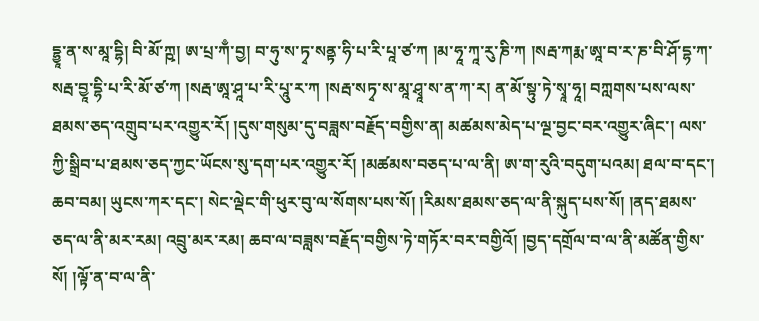དྷྱཱ་ན་ས་མཱ་དྷི། བི་མོ་ཀྵ། ཨ་པྲ་ཀྃ་བྱ། བ་ཧུ་ས་ཏྭ་སནྟ་ཧི་པ་རི་པཱ་ཙ་ཀ །མ་ཧཱ་ཀཱ་རུ་ཎི་ཀ །སརྦ་ཀརྨ་ཨཱ་བ་ར་ཎ་བི་ཤོ་དྷ་ཀ་སརྦ་བྱཱ་དྷི་པ་རི་མོ་ཙ་ཀ །སརྦ་ཨཱ་ཤཱ་པ་རི་པཱུ་ར་ཀ །སརྦ་སཏྭ་ས་མཱ་ཤྭཱ་ས་ན་ཀ་ར། ན་མོ་སྟུ་ཏེ་སྭཱ་ཧཱ། བཀླགས་པས་ལས་ཐམས་ཅད་འགྲུབ་པར་འགྱུར་རོ། །དུས་གསུམ་དུ་བཟླས་བརྗོད་བགྱིས་ན། མཚམས་མེད་པ་ལྔ་བྱང་བར་འགྱུར་ཞིང་། ལས་ཀྱི་སྒྲིབ་པ་ཐམས་ཅད་ཀྱང་ཡོངས་སུ་དག་པར་འགྱུར་རོ། །མཚམས་བཅད་པ་ལ་ནི། ཨ་ག་རུའི་བདུག་པའམ། ཐལ་བ་དང་། ཆབ་བམ། ཡུངས་ཀར་དང་། སེང་ལྡེང་གི་ཕུར་བུ་ལ་སོགས་པས་སོ། །རིམས་ཐམས་ཅད་ལ་ནི་སྐུད་པས་སོ། །ནད་ཐམས་ཅད་ལ་ནི་མར་རམ། འབྲུ་མར་རམ། ཆབ་ལ་བཟླས་བརྗོད་བགྱིས་ཏེ་གཏོར་བར་བགྱིའོ། །བྱད་དགྲོལ་བ་ལ་ནི་མཚོན་གྱིས་སོ། །ལྟོ་ན་བ་ལ་ནི་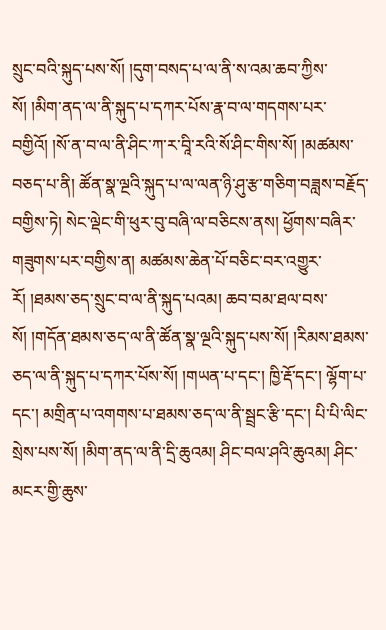སྲུང་བའི་སྐུད་པས་སོ། །དུག་བསད་པ་ལ་ནི་ས་འམ་ཆབ་ཀྱིས་སོ། །མིག་ནད་ལ་ནི་སྐུད་པ་དཀར་པོས་རྣ་བ་ལ་གདགས་པར་བགྱིའོ། །སོ་ན་བ་ལ་ནི་ཤིང་ཀ་ར་བཱི་རའི་སོ་ཤིང་གིས་སོ། །མཚམས་བཅད་པ་ནི། ཚོན་སྣ་ལྔའི་སྐུད་པ་ལ་ལན་ཉི་ཤུ་རྩ་གཅིག་བཟླས་བརྗོད་བགྱིས་ཏེ། སེང་ལྡེང་གི་ཕུར་བུ་བཞི་ལ་བཅིངས་ནས། ཕྱོགས་བཞིར་གཟུགས་པར་བགྱིས་ན། མཚམས་ཆེན་པོ་བཅིང་བར་འགྱུར་རོ། །ཐམས་ཅད་སྲུང་བ་ལ་ནི་སྐུད་པའམ། ཆབ་བམ་ཐལ་བས་སོ། །གདོན་ཐམས་ཅད་ལ་ནི་ཚོན་སྣ་ལྔའི་སྐུད་པས་སོ། །རིམས་ཐམས་ཅད་ལ་ནི་སྐུད་པ་དཀར་པོས་སོ། །གཡན་པ་དང་། ཁྱི་རྡོ་དང་། ལྷོག་པ་དང་། མགྲིན་པ་འགགས་པ་ཐམས་ཅད་ལ་ནི་སྦྲང་རྩི་དང་། པི་པི་ལིང་སྲེས་པས་སོ། །མིག་ནད་ལ་ནི་དྲི་ཆུའམ། ཤིང་བལ་ཤའི་ཆུའམ། ཤིང་མངར་གྱི་ཆུས་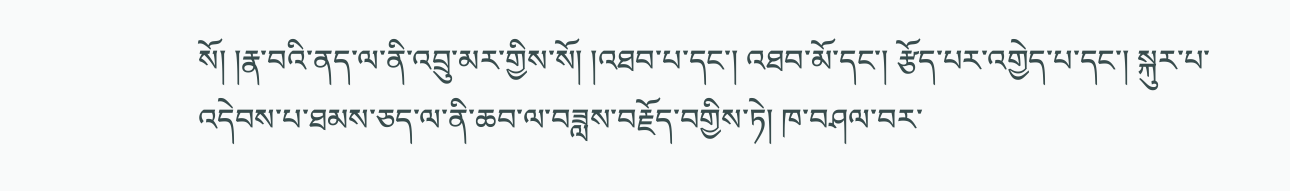སོ། །རྣ་བའི་ནད་ལ་ནི་འབྲུ་མར་གྱིས་སོ། །འཐབ་པ་དང་། འཐབ་མོ་དང་། རྩོད་པར་འགྱེད་པ་དང་། སྐུར་པ་འདེབས་པ་ཐམས་ཅད་ལ་ནི་ཆབ་ལ་བཟླས་བརྗོད་བགྱིས་ཏེ། ཁ་བཤལ་བར་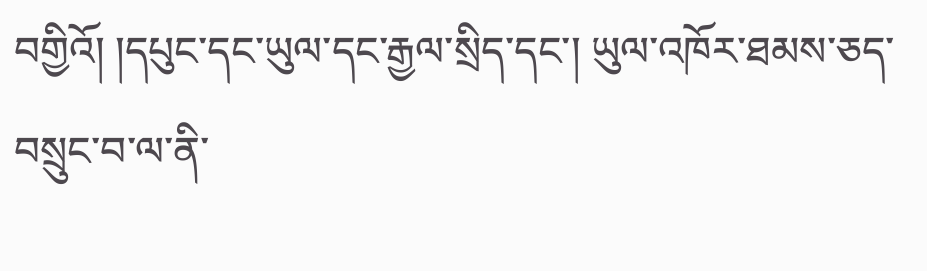བགྱིའོ། །དཔུང་དང་ཡུལ་དང་རྒྱལ་སྲིད་དང་། ཡུལ་འཁོར་ཐམས་ཅད་བསྲུང་བ་ལ་ནི་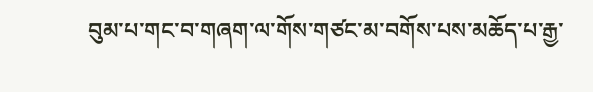བུམ་པ་གང་བ་གཞག་ལ་གོས་གཙང་མ་བགོས་པས་མཆོད་པ་རྒྱ་